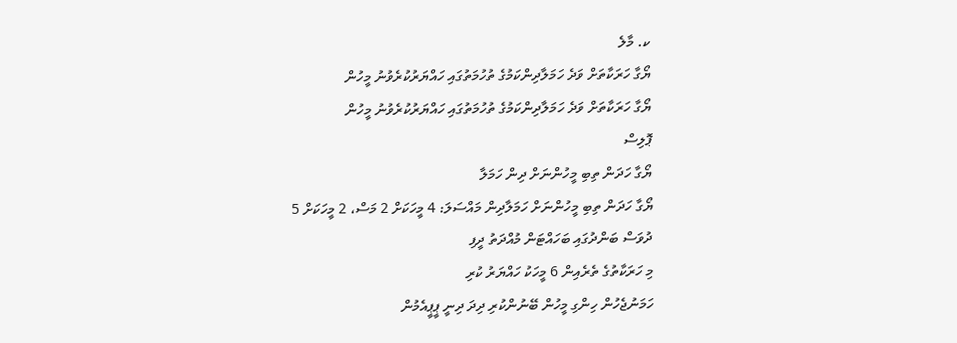ކ. މާލެ
ޔޯގާ ހަރަކާތަށް ވަދެ ހަމަލާދިންކަމުގެ ތުހުމަތުގައި ހައްޔަރުކުރެވުނު މީހުން
ޔޯގާ ހަރަކާތަށް ވަދެ ހަމަލާދިންކަމުގެ ތުހުމަތުގައި ހައްޔަރުކުރެވުނު މީހުން
ޕޮލިސް
ޔޯގާ ހަދަން ތިބި މީހުންނަށް ދިން ހަމަލާ
ޔޯގާ ހަދަން ތިބި މީހުންނަށް ހަމަލާދިން މައްސަލަ: 4 މީހަކަށް 2 މަސް، 2 މީހަކަށް 5 ދުވަސް ބަންދުގައި ބަހައްޓަން މުއްދަތު ދީފި
މި ހަރަކާތުގެ ތެރެއިން 6 މީހަކު ހައްޔަރު ކުރި
ހަމަނުޖެހުން ހިންގި މީހުން ބޭނުންކުރި ދިދަ ދިނީ ޕީޕީއެމުން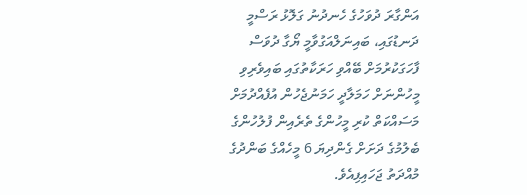އަންގާރަ ދުވަހުގެ ހެނދުނު ގަލޮޅު ރަސްމީ ދަނޑުގައި، ބައިނަލްއަގުވާމީ ޔޯގާ ދުވަސް ފާހަގަކުރުމަށް ބޭއްވި ހަރަކާތުގައި ބައިވެރިވި މީހުންނަށް ހަމަލާދީ ހަމަނުޖެހުން އުފެއްދުމަށް މަސައްކަތް ކުރި މީހުންގެ ތެރެއިން ފުލުހުންގެ ބެލުމުގެ ދަށަށް ގެންދިޔަ 6 މީހެއްގެ ބަންދުގެ މުއްދަތު ޖަހައިފިއެވެ.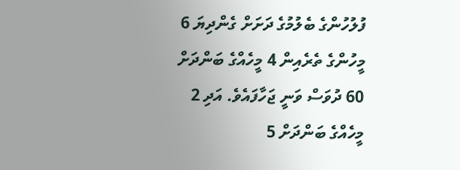ފުލުހުންގެ ބެލުމުގެ ދަށަށް ގެންދިޔަ 6 މީހުންގެ ތެރެއިން 4 މީހެއްގެ ބަންދަށް 60 ދުވަސް ވަނީ ޖަހާފައެވެ. އަދި 2 މީހެއްގެ ބަންދަށް 5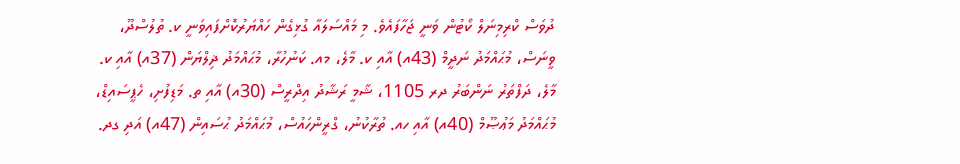ދުވަސް ކްރިމިނަލް ކޯޓުން ވަނީ ޖަހާފައެވެ. މި މައްސަލައާ ގުޅިގެން ހައްޔަރުކޮށްފައިވަނީ ކ. ތުލުސްދޫ، ވީނަސް، މުޙައްމަދު ނަދީމް (43އ) އާއި ކ. މާލެ، މއ. ކަނުހުރާ، މުޙައްމަދު ޛިލްޔަން (37އ) އާއި ކ. މާލެ، ދަފްތަރު ނަންބަރު ދރ 1105، ޝާމީ ރަޝާދު އިދްރީސް (30އ) އާއި ތ. މަޑިފުށި، ހެޕީސައިޑް، މުޙައްމަދު މަޢުޞޫމް (40އ) އާއި ހއ. ތުރާކުނު، ގްރީންހައުސް، މުޙައްމަދު ޙުސައިން (47އ) އަދި ގދ.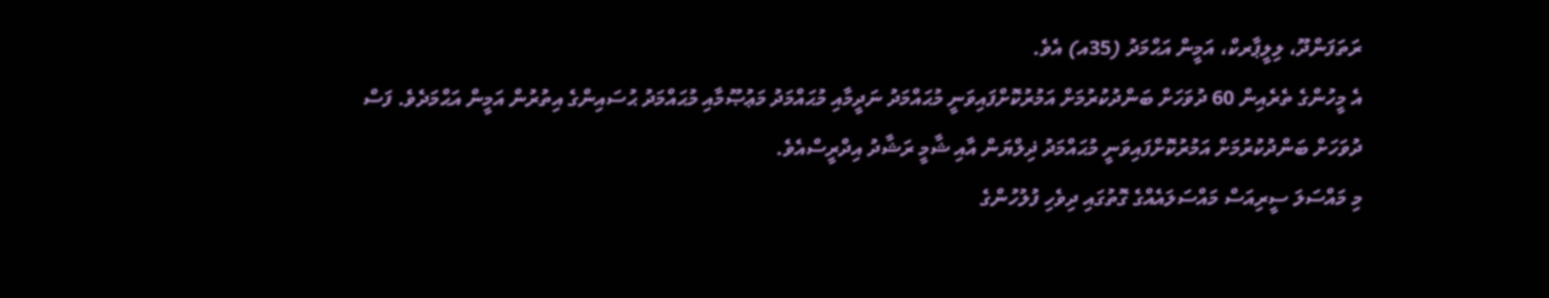ރަތަފަންދޫ، ލިލީޕާރކް، އަމީން އަޙްމަދު (35އ) އެވެ.
އެ މީހުންގެ ތެރެއިން 60 ދުވަހަށް ބަންދުކުރުމަށް އަމުރުކޮށްފައިވަނީ މުޙައްމަދު ނަދީމާއި މުޙައްމަދު މަޢުޞޫމާއި މުޙައްމަދު ޙުސައިންގެ އިތުރުން އަމީން އަޙްމަދެވެ. ފަސް ދުވަހަށް ބަންދުކުރުމަށް އަމުރުކޮށްފައިވަނީ މުޙައްމަދު ޛިލްޔަން އާއި ޝާމީ ރަޝާދު އިދްރީސްއެވެ.
މި މައްސަލަ ސީރިއަސް މައްސަލައެއްގެ ގޮތުގައި ދިވެހި ފުލުހުންގެ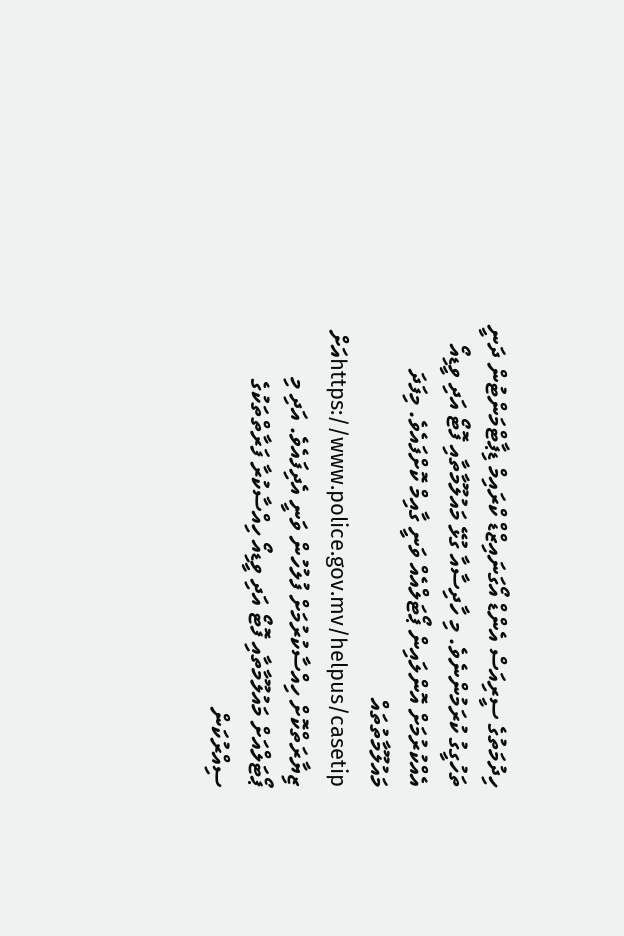ހިދުމަތުގެ ސީރިއަސް އެންޑް އޯގަނައިޒްޑް ކްރައިމް ޑިޕާޓްމަންޓުން ދަނީ ތަހުގީގު ކުރަމުންނެވެ. މި ހާދިސާއާ ގުޅޭ މައުލޫމާތާއި ފޮޓޯ އަދި ވީޑިއޯ އެއްކުރުމަށް އޮންލައިން ޕޯޓަލްއެއް ވަނީ ގާއިމް ކޮށްފައެވެ. މިފަދަ މައުލޫމާތުތައް https://www.police.gov.mv/helpus/casetipއަށް ޒިޔާރަތްކޮށް ހިއްސާކުރުމަށް ފުލުހުން ވަނީ އެދިފައެވެ. އަދި މި ޕޯޓަލްއަށް މައުލޫމާތާއި ފޮޓޯ އަދި ވީޑިއޯ ހިއްސާކުރާ ފަރާތްތަކުގެ ސިއްރުކަން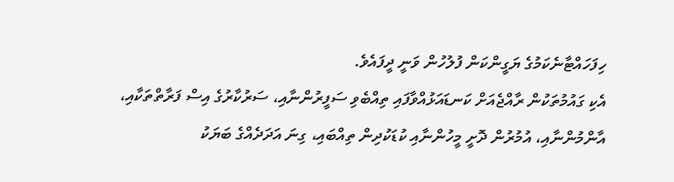ހިފަހައްޓާނެކަމުގެ ޔަގީންކަން ފުލުހުން ވަނީ ދީފައެވެ.
އެކި ގައުމުތަކުން ރާއްޖެއަށް ކަނޑައަޅުއްވާފައި ތިއްބެވި ސަފީރުންނާއި، ސަރުކާރުގެ އިސް ފަރާތްތަކާއި، އާންމުންނާއި، އުމުރުން ދޮށީ މީހުންނާއި ކުޑަކުދިން ތިއްބައި، ގިނަ އަދަދެއްގެ ބަޔަކު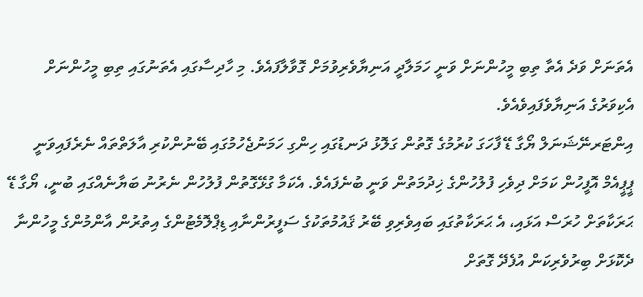އެތަނަށް ވަދެ އެތާ ތިބި މީހުންނަށް ވަނީ ހަމަލާދީ އަނިޔާވެރިވުމަށް ގޮވާލާފައެވެ. މި ހާދިސާގައި އެތަނުގައި ތިބި މީހުންނަށް އެކިވަރުގެ އަނިޔާވެފައިވެއެވެ.
އިންޓަރނޭޝަނަލް ޔޯގާ ޑޭ ފާހަގަ ކުރުމުގެ ގޮތުން ގަލޮޅު ދަނޑުގައި ހިންގި ހަމަނުޖެހުމުގައި ބޭނުންކުރި އާލަތްތައް ނެރެފައިވަނީ ޕީޕީއެމް އޮފީހުން ކަމަށް ދިވެހި ފުލުހުންގެ ޚިދުމަތުން ވަނީ ބުނެފައެވެ. އެކަމާ ގުޅޭގޮތުން ފުލުހުން ނެރުނު ބަޔާނެއްގައި ބުނީ، ޔޯގާ ޑޭ ޙަރަކާތަށް ހުރަސް އަޅައި، އެ ޙަރަކާތުގައި ބައިވެރިވި ބޭރު ޤައުމުތަކުގެ ސަފީރުންނާއި ޑިޕްލޮމެޓުންގެ އިތުރުން އާންމުންގެ މީހުންނާ ދެކޮޅަށް ބިރުވެރިކަން އުފެދޭ ގޮތަށް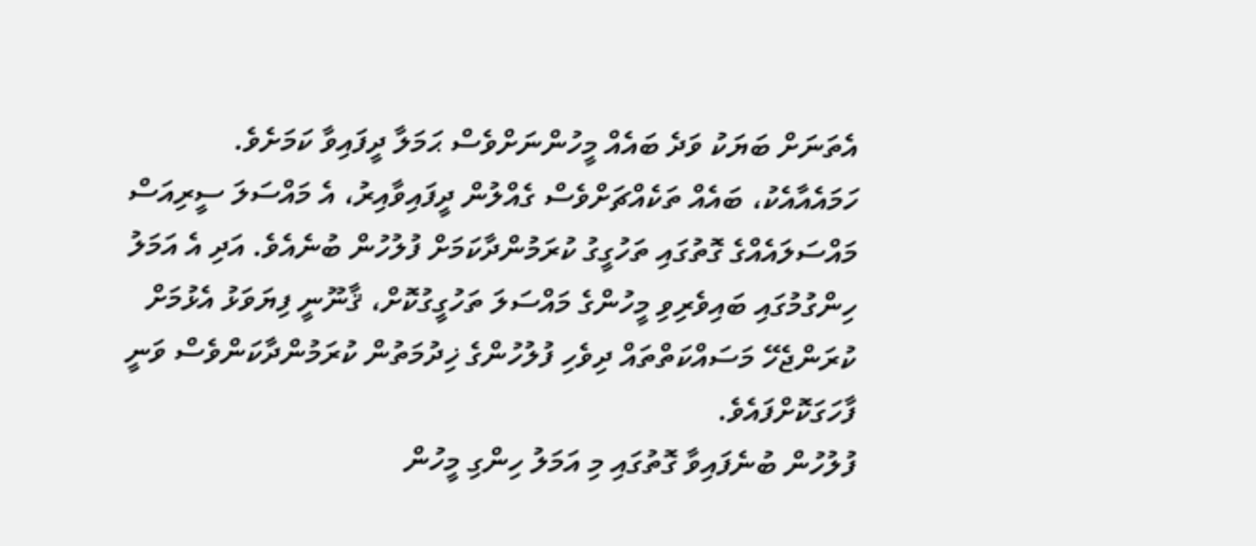އެތަނަށް ބަޔަކު ވަދެ ބައެއް މީހުންނަށްވެސް ޙަމަލާ ދީފައިވާ ކަމަށެވެ.
ހަމައެއާއެކު، ބައެއް ތަކެއްޗަށްވެސް ގެއްލުން ދީފައިވާއިރު، އެ މައްސަލަ ސީރިއަސް މައްސަލައެއްގެ ގޮތުގައި ތަހުގީގު ކުރަމުންދާކަމަށް ފުލުހުން ބުނެއެވެ. އަދި އެ އަމަލު ހިންގުމުގައި ބައިވެރިވި މީހުންގެ މައްސަލަ ތަހުގީގުކޮށް، ޤާނޫނީ ފިޔަވަޅު އެޅުމަށް ކުރަންޖެހޭ މަސައްކަތްތައް ދިވެހި ފުލުހުންގެ ޚިދުމަތުން ކުރަމުންދާކަންވެސް ވަނީ ފާހަގަކޮށްފައެވެ.
ފުލުހުން ބުނެފައިވާ ގޮތުގައި މި އަމަލު ހިންގި މީހުން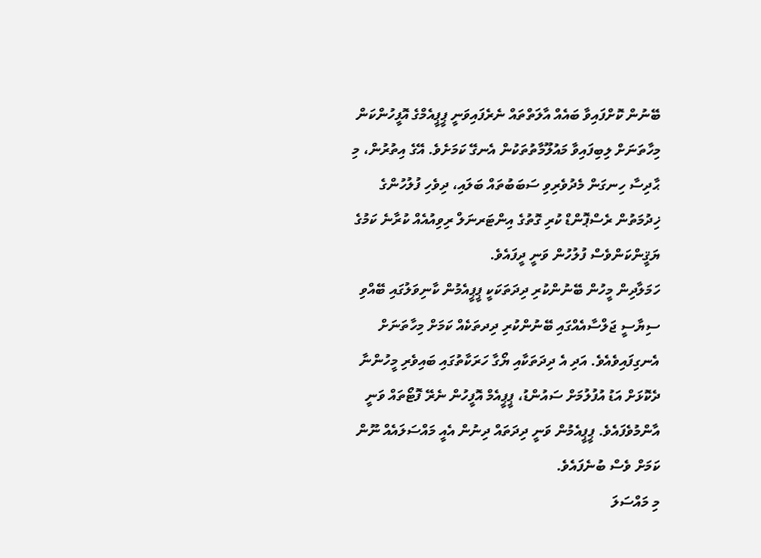ބޭނުން ކޮށްފައިވާ ބައެއް އާލަތްތައް ނެރެފައިވަނީ ޕީޕީއެމްގެ އޮފީހުންކަން މިހާތަނަށް ލިބިފައިވާ މައުލޫމާތުތަކުން އެނގޭ ކަމަށެވެ. އޭގެ އިތުރުން، މި ޙާދިސާ ހިނގަން މެދުވެރިވި ސަބަބުތައް ބަލައި، ދިވެހި ފުލުހުންގެ ޚިދުމަތުން ރެސްޕޮންޑް ކުރި ގޮތުގެ އިންޓަރނަލް ރިވިއުއެއް ކުރާނެ ކަމުގެ ޔަޤީންކަންވެސް ފުލުހުން ވަނީ ދީފައެވެ.
ހަމަލާދިން މީހުން ބޭނުންކުރި ދިދަތަކަކީ ޕީޕީއެމުން ކާނިވަލުގައި ބޭއްވި ސިޔާސީ ޖަލްސާއެއްގައި ބޭނުންކުރި ދިދތަކެއް ކަމަށް މިހާތަނަށް އެނގިފައިވެއެވެ. އަދި އެ ދިދަތަކާއި ޔޯގާ ހަރަކާތުގައި ބައިވެރި މީހުންނާ ދެކޮޅަށް އަޑު އުފުލުމަށް ސައުންޑު، ޕީޕީއެމް އޮފީހުން ނެރޭ ފޮޓޯތައް ވަނީ އާންމުވެފައެވެ. ޕީޕީއެމުން ވަނީ ދިދަތައް ދިނުން އެއީ މައްސަލައެއް ނޫން ކަމަށް ވެސް ބުނެފައެވެ.
މި މައްސަލަ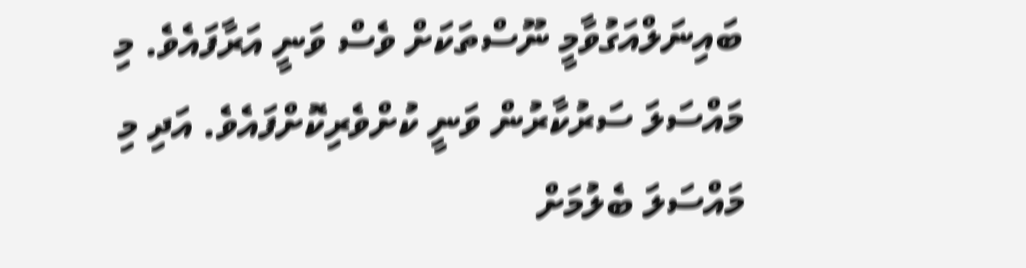ބައިނަލްއަގުވާމީ ނޫސްތަކަށް ވެސް ވަނީ އަރާފައެވެ. މި މައްސަލަ ސަރުކާރުން ވަނީ ކުށްވެރިކޮށްފައެވެ. އަދި މި މައްސަލަ ބެލުމަށް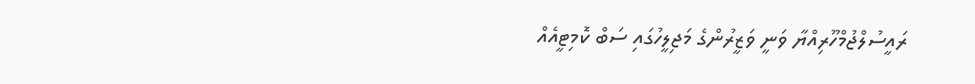ރައީސުލްޖުމްހޫރިއްޔާ ވަނީ ވަޒީރުންގެ މަޖިލީހުގައި ސަބް ކޮމިޓީއެއް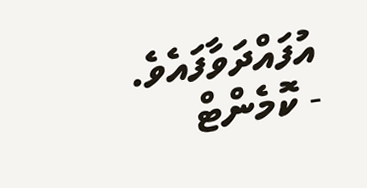އުފައްދަވާފައެވެ.
- ކޮމެންޓް